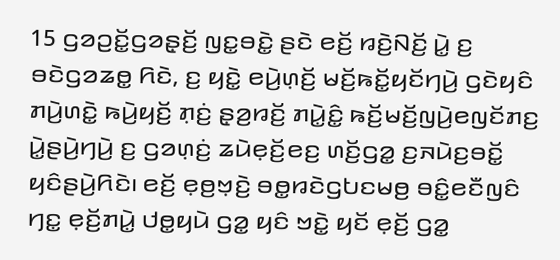15 ꤞꤤꤑꤢꤩ꤭ꤞꤤꤔ꤫ꤢꤩ꤬ ꤜꤢ꤭ꤋꤢꤧ꤭ ꤔꤢꤧ ꤕꤢꤩ꤬ ꤙꤢꤧ꤬ꤡꤢꤩ꤬ ꤣꤧ꤭ ꤢ꤬ ꤋꤢꤧꤞꤤꤘꤥ꤭ ꤖꤢꤧ, ꤢ꤬ ꤟꤢꤧ꤭ ꤕꤣꤧ꤬ꤛ꤫ꤢꤩ꤬ ꤗꤢꤩ꤬ꤒꤢꤩ꤭ꤟꤢꤩꤚꤣꤧ꤬ ꤞꤢꤧꤟꤢꤨ ꤊꤣꤧ꤬ꤛꤢꤧ꤭ ꤒꤣꤧ꤬ꤟꤢꤩ꤬ ꤊ꤫ꤢꤦ꤬ ꤔ꤫ꤤ꤬ꤙꤢꤩ꤬ ꤊꤣꤧ꤭ꤢꤨ꤭ ꤒꤢꤩ꤬ꤗꤢꤩ꤬ꤜꤣꤧ꤬ꤕꤜꤢꤩꤊꤢ꤬ ꤣꤧ꤭ꤔꤣꤧ꤬ꤚꤣꤧ꤬ ꤢ꤬ ꤞꤤꤛ꤫ꤢꤦ꤬ ꤘꤣꤧꤕ꤫ꤢꤩ꤬ꤕꤢ꤬ ꤛꤢꤩ꤬ꤞꤤ꤭ ꤢ꤬ꤏꤣꤧꤢ꤬ꤋꤢꤩ꤭ ꤟꤢꤨꤔꤣꤧ꤬ꤖꤢꤧ꤯ ꤕꤢꤩ꤬ ꤕ꤫ꤥ꤬ꤠ꤫ꤢꤧ꤬ ꤋꤥ꤭ꤙꤢꤧꤞꤝꤢꤗꤥ꤬ ꤋꤢꤨ꤭ꤕꤢꤪꤜꤢꤨ ꤚꤢ꤭ ꤕ꤫ꤢꤩ꤬ꤊꤣꤧ꤭ ꤓꤥ꤭ꤟꤣꤧ ꤞꤤ꤭ ꤟꤢꤨ ꤠꤢꤧ꤭ ꤟꤢꤩ ꤕ꤫ꤢꤩ꤬ ꤞꤤ꤭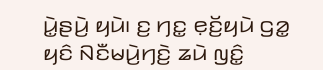ꤣꤧ꤭ꤔꤣꤧ꤬ ꤟꤣꤧ꤯ ꤢ꤬ ꤚꤢ꤭ ꤕ꤫ꤢꤩ꤬ꤟꤣꤧ ꤞꤤ꤭ ꤟꤢꤨ ꤡꤢꤪꤗꤣꤧ꤬ꤚꤢꤧ꤬ ꤘꤣꤧ ꤜꤢꤨ꤭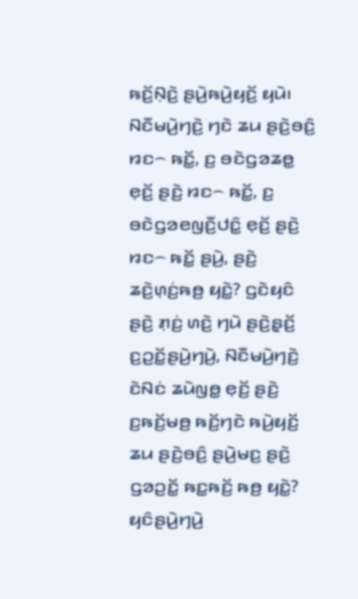ꤒꤢꤩ꤬ꤡ꤫ꤢꤧ꤬ ꤔꤣꤧ꤬ꤒꤣꤧ꤬ꤟꤢꤩ꤬ ꤟꤣꤧ꤯
ꤡꤢꤪꤗꤣꤧ꤬ꤚꤢꤧ꤬ ꤚꤢꤧ ꤘꤣ ꤔꤢꤧ꤬ꤋꤢꤨ꤬ ꤙꤢ꤮ ꤒꤢꤩ꤭, ꤢ꤬ ꤋꤢꤧꤞꤤꤘꤥ꤭ ꤕ꤫ꤢꤩ꤬ ꤔꤢꤧ꤬ ꤙꤢ꤮ ꤒꤢꤩ꤭, ꤢ꤬ ꤋꤢꤧꤞꤤꤕꤜꤢꤪ꤬ꤓꤢꤨ꤭ ꤕ꤫ꤢꤩ꤬ ꤔꤢꤧ꤬ ꤙꤢ꤮ ꤒꤢꤩ꤭ ꤔꤣꤧ꤬, ꤔꤢꤧ꤬ ꤘꤢꤧ꤬ꤛ꤫ꤢꤦ꤬ꤒꤥ꤬ ꤟꤢꤧ꤭? ꤞꤢꤧꤟꤢꤨ ꤔꤢꤧ꤬ ꤊ꤫ꤢꤦ꤬ ꤛꤢꤧ꤬ ꤚꤣꤧ ꤔꤢꤧ꤬ꤔ꤫ꤢꤩ꤬ ꤢ꤬ꤑꤢꤩ꤭ꤔꤣꤧ꤬ꤚꤣꤧ꤬, ꤡꤢꤪꤗꤣꤧ꤬ꤚꤢꤧ꤬ ꤢꤧꤡꤢꤦ ꤘꤣꤧꤜꤥ꤭ ꤕ꤫ꤢꤩ꤬ ꤔꤢꤧ꤬ ꤢ꤬ꤒꤢꤩ꤬ꤗꤥ꤬ ꤒꤢꤩ꤬ꤚꤢꤧ ꤒꤣꤧ꤬ꤟꤢꤩ꤬ ꤘꤣ ꤔꤢꤧ꤬ꤋꤢꤨ꤬ ꤔꤣꤧ꤬ꤗꤢ꤬ ꤔꤢꤧ꤬ ꤞꤤꤑꤢꤩ꤭ ꤒꤢ꤭ꤒꤢꤩ꤬ ꤒꤥ꤬ ꤟꤢꤧ꤭?
ꤟꤢꤨꤔꤣꤧ꤬ꤚꤣꤧ꤬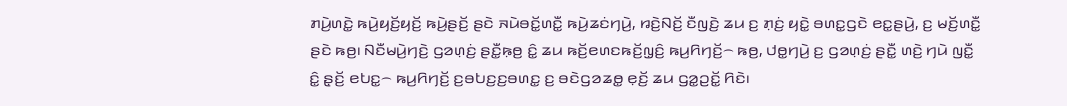ꤊꤣꤧ꤬ꤛꤢꤧ꤭ ꤒꤣꤧ꤬ꤟꤢꤩ꤬ꤟꤢꤩ꤬ ꤒꤣꤧ꤬ꤔꤢꤩ꤬ ꤔꤢꤧ ꤏꤣꤧꤋꤢꤩ꤭ꤛꤢꤪ꤭ ꤒꤣꤧ꤬ꤘꤢꤦꤚꤣꤧ꤬, ꤙꤢꤧ꤬ꤡꤢꤩ꤬ ꤢꤪꤜꤢꤧ꤬ ꤘꤣ ꤢ꤬ ꤊ꤫ꤢꤦ꤬ ꤟꤢꤧ꤭ ꤋꤛꤢ꤭ꤞꤢꤧ ꤕꤢ꤭ꤔꤣꤧ꤬, ꤢ꤬ ꤗꤢꤩ꤬ꤛꤢꤪ꤭ ꤔꤢꤧ ꤒꤥ꤬꤯ ꤡꤢꤪꤗꤣꤧ꤬ꤚꤢꤧ꤬ ꤞꤤꤛ꤫ꤢꤦ꤬ ꤔꤢꤪ꤭ꤒ꤫ꤥ꤬ ꤢꤨ꤭ ꤘꤣ ꤒꤢꤩ꤬ꤕꤛꤢꤒꤢꤩ꤬ꤜ꤫ꤢꤨ꤬ ꤒꤣ꤬ꤖꤚꤢꤩ꤬꤮ ꤒꤥ꤬, ꤓꤥ꤭ꤚꤣꤧ꤬ ꤢ꤬ ꤞꤤꤛ꤫ꤢꤦ꤬ ꤔꤢꤪ꤭ ꤛꤢꤧ꤬ ꤚꤣꤧ ꤜꤢꤪ꤭ ꤢꤨ꤭ ꤔ꤫ꤢꤩ꤬ ꤕꤝꤢ꤭꤮ ꤒꤣ꤬ꤖꤚꤢꤩ꤬ ꤢ꤬ꤋꤝꤢ꤬ꤢ꤬ꤋꤛꤢ꤭ ꤢ꤬ ꤋꤢꤧꤞꤤꤘꤥ꤭ ꤕ꤫ꤢꤩ꤬ ꤘꤣ ꤞꤤ꤭ꤑꤢꤩ꤭ ꤖꤢꤧ꤯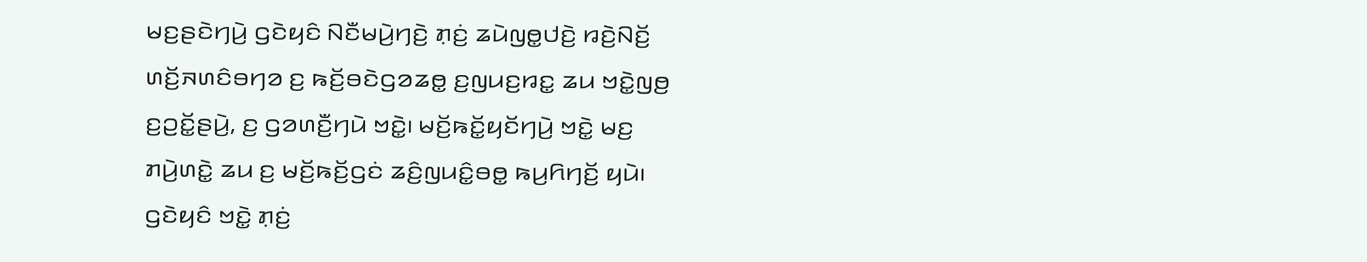ꤗꤢ꤬ꤔꤢꤧꤚꤣꤧ꤬ ꤞꤢꤧꤟꤢꤨ ꤡꤢꤪꤗꤣꤧ꤬ꤚꤢꤧ꤬ ꤊ꤫ꤢꤦ꤬ ꤘꤣꤧꤜꤥ꤭ꤓꤢꤧ꤬ ꤙꤢꤧ꤬ꤡꤢꤩ꤬ ꤛꤢꤩ꤬ꤏꤛꤢꤨꤋꤚꤤ ꤢ꤬ ꤒꤢꤩ꤬ꤋꤢꤧꤞꤤꤘꤥ꤭ ꤢ꤬ꤜꤣꤢ꤬ꤙꤢ꤭ ꤘꤣ ꤠꤢꤧ꤭ꤜꤥ꤬ ꤢ꤬ꤑꤢꤩ꤭ꤔꤣꤧ꤬, ꤢ꤬ ꤞꤤꤛꤢꤪ꤬ꤚꤣꤧ ꤠꤢꤧ꤭꤯ ꤗꤢꤩ꤬ꤒꤢꤩ꤭ꤟꤢꤩꤚꤣꤧ꤬ ꤠꤢꤧ꤭ ꤗꤢ꤬ ꤊꤣꤧ꤬ꤛꤢꤧ꤭ ꤘꤣ ꤢ꤬ ꤗꤢꤩ꤬ꤒꤢꤩ꤬ꤞꤢꤦ ꤘꤢꤨ꤬ꤜꤣꤢꤨ꤭ꤋꤥ꤭ ꤒꤣ꤬ꤖꤚꤢꤩ꤬ ꤟꤣꤧ꤯ ꤞꤢꤧꤟꤢꤨ ꤠꤢꤧ꤭ ꤊ꤫ꤢꤦ꤬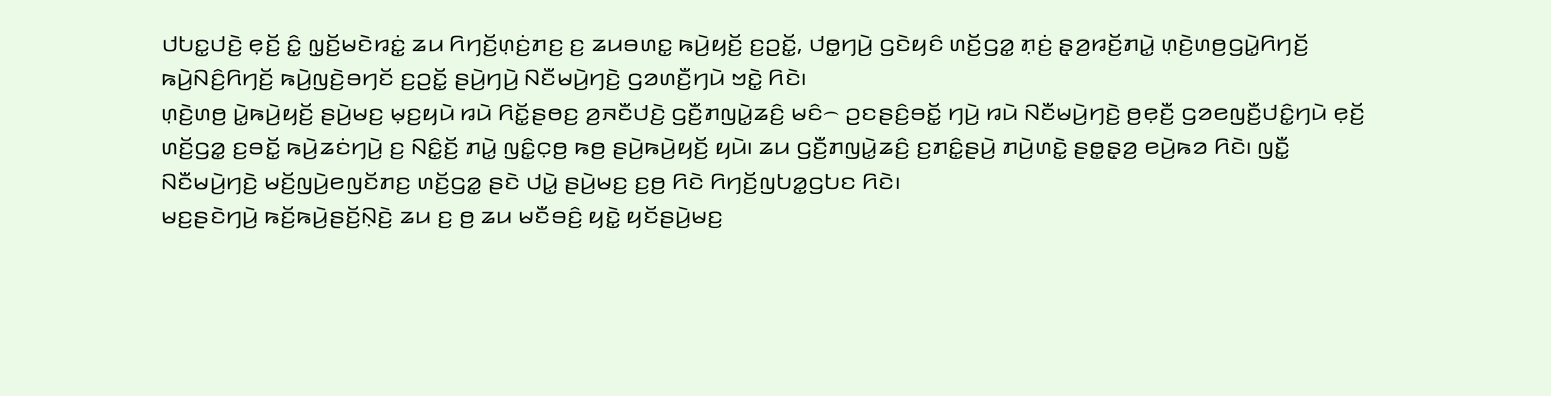ꤓꤝꤢ꤭ꤓꤢꤧ꤬ ꤕ꤫ꤢꤩ꤬ ꤢꤨ꤭ ꤜ꤫ꤢꤩ꤬ꤗꤢꤧꤙꤢꤦ꤭ ꤘꤣ ꤖꤚꤢꤩ꤬ꤛ꤫ꤢꤦ꤬ꤊꤢ꤬ ꤢ꤬ ꤘꤣꤋꤛꤢ꤭ ꤒꤣꤧ꤬ꤟꤢꤩ꤬ ꤢ꤬ꤑꤢꤩ꤭, ꤓꤥ꤭ꤚꤣꤧ꤬ ꤞꤢꤧꤟꤢꤨ ꤛꤢꤩ꤬ꤞꤤ꤭ ꤊ꤫ꤢꤦ꤬ ꤔ꤫ꤤ꤬ꤙꤢꤩ꤬ꤊꤣꤧ꤭ ꤛ꤫ꤢꤧ꤬ꤛꤥ꤬ꤞꤣꤧ꤭ꤖꤚꤢꤩ꤬ ꤒꤣꤧ꤬ꤡꤢꤨ꤬ꤖꤚꤢꤩ꤬ ꤒꤣꤧ꤬ꤜꤢꤧ꤬ꤋꤚꤢꤩ ꤢ꤬ꤑꤢꤩ꤭ ꤔꤣꤧ꤬ꤚꤣꤧ꤬ ꤡꤢꤪꤗꤣꤧ꤬ꤚꤢꤧ꤬ ꤞꤤꤛꤢꤪ꤬ꤚꤣꤧ ꤠꤢꤧ꤭ ꤖꤢꤧ꤯
ꤛ꤫ꤢꤧ꤬ꤛꤥ꤬ ꤣꤧ꤭ꤒꤣꤧ꤬ꤟꤢꤩ꤬ ꤔꤣꤧ꤬ꤗꤢ꤬ ꤗ꤫ꤢ꤬ꤟꤣꤧ ꤙꤣꤧ ꤖꤢꤩ꤭ꤔꤥꤢ꤬ ꤤ꤬ꤏꤢꤪꤓꤢꤧ꤬ ꤞꤢꤪ꤬ꤊꤜꤣꤧ꤭ꤘꤢꤨ꤬ ꤗꤢꤨ꤮ ꤑꤢꤔꤢꤨ꤬ꤋꤢꤩ꤭ ꤚꤣꤧ꤬ ꤙꤣꤧ ꤡꤢꤪꤗꤣꤧ꤬ꤚꤢꤧ꤬ ꤥ꤬ꤕ꤫ꤢꤪ꤬ ꤞꤤꤕꤜꤢꤪ꤬ꤓꤢꤨ꤭ꤚꤣꤧ ꤕ꤫ꤢꤩ꤬ ꤛꤢꤩ꤬ꤞꤤ꤭ ꤢ꤬ꤋꤢꤩ꤭ ꤒꤣꤧ꤬ꤘꤢꤦꤚꤣꤧ꤬ ꤢ꤬ ꤡꤢꤨ꤭ꤢꤩ꤬ ꤊꤣꤧ꤭ ꤜꤢꤨ꤭ꤍ꤫ꤥ꤬ ꤒꤥ꤬ ꤔꤣꤧ꤬ꤒꤣꤧ꤬ꤟꤢꤩ꤬ ꤟꤣꤧ꤯ ꤘꤣ ꤞꤢꤪ꤬ꤊꤜꤣꤧ꤭ꤘꤢꤨ꤬ ꤢ꤬ꤊꤢꤨ꤭ꤔꤣꤧ꤬ ꤊꤣꤧ꤬ꤛꤢꤧ꤭ ꤔꤥ꤭ꤔ꤫ꤤ꤬ ꤕꤣꤧ꤬ꤒꤤ ꤖꤢꤧ꤯ ꤜꤢꤪ꤭ ꤡꤢꤪꤗꤣꤧ꤬ꤚꤢꤧ꤬ ꤗꤢꤩ꤬ꤜꤣꤧ꤬ꤕꤜꤢꤩꤊꤢ꤬ ꤛꤢꤩ꤬ꤞꤤ꤭ ꤔꤢꤧ ꤓꤣꤧ꤭ ꤔꤣꤧ꤬ꤗꤢ꤬ ꤢ꤬ꤥ꤬ ꤖꤢꤧ ꤖꤚꤢꤩ꤬ꤜꤝꤤ꤭ꤞꤝꤢ ꤖꤢꤧ꤯
ꤗꤢ꤬ꤔꤢꤧꤚꤣꤧ꤬ ꤒꤢꤩ꤬ꤒꤣꤧ꤬ꤔꤢꤩ꤬ꤡ꤫ꤢꤧ꤬ ꤘꤣ ꤢ꤬ ꤥ꤬ ꤘꤣ ꤗꤢꤪꤋꤢꤨ꤬ ꤟꤢꤧ꤭ ꤟꤢꤩꤔꤣꤧ꤬ꤗꤢ꤬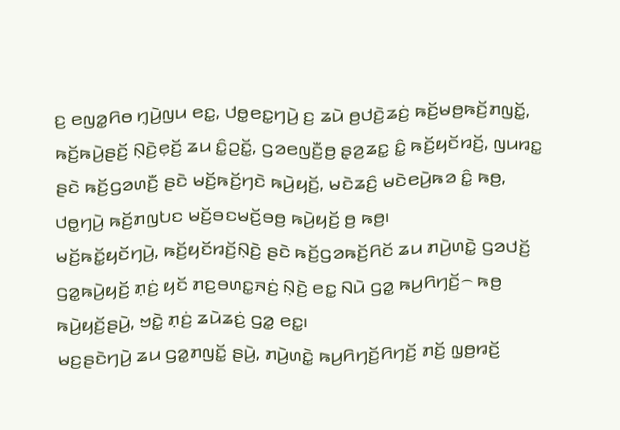ꤢ꤬ ꤕꤜꤤ꤭ꤖꤥ ꤚ꤫ꤣꤧ꤬ꤜꤣ ꤕꤢ꤭, ꤓꤥ꤭ꤕꤢ꤭ꤚꤣꤧ꤬ ꤢ꤬ ꤘꤣꤧ ꤥ꤬ꤓꤢꤧ꤬ꤘꤢꤦ꤬ ꤒꤢꤩ꤬ꤗꤥ꤬ꤒꤢꤩ꤬ꤊꤜꤢꤩ꤭, ꤒꤢꤩ꤬ꤒꤣꤧ꤬ꤔꤢꤩ꤬ ꤡ꤫ꤢꤧ꤬ꤕ꤫ꤢꤩ꤬ ꤘꤣ ꤢꤨ꤭ꤑꤢꤩ꤭, ꤞꤤꤕꤜꤢꤪ꤬ꤥ꤬ ꤔ꤫ꤤ꤬ꤘꤢ꤭ ꤢꤨ꤭ ꤒꤢꤩ꤬ꤟꤢꤩꤙꤢꤩ꤬, ꤜꤣꤙꤢ꤭ ꤔꤢꤧ ꤒꤢꤩ꤬ꤞꤤꤛꤢꤪ꤬ ꤔꤢꤧ ꤗꤢꤩ꤬ꤒꤢꤩ꤬ꤚꤢꤧ ꤒꤣꤧ꤬ꤟꤢꤩ꤬, ꤗꤢꤧꤘꤢꤨ꤬ ꤗꤢꤧꤕꤣꤧ꤬ꤒꤤ ꤢꤨ꤭ ꤒꤥ꤬, ꤓꤥ꤭ꤚꤣꤧ꤬ ꤒꤢꤩ꤬ꤊꤜꤝꤢ ꤗꤢꤩ꤬ꤋꤢꤗꤢꤩ꤬ꤋꤥ꤬ ꤒꤣꤧ꤬ꤟꤢꤩ꤬ ꤥ꤬ ꤒꤥ꤬꤯
ꤗꤢꤩ꤬ꤒꤢꤩ꤭ꤟꤢꤩꤚꤣꤧ꤬, ꤒꤢꤩ꤬ꤟꤢꤩꤙꤢꤩ꤬ꤡ꤫ꤢꤧ꤬ ꤔꤢꤧ ꤒꤢꤩ꤬ꤞꤤꤒꤢꤩ꤬ꤖꤢꤩ ꤘꤣ ꤊꤣꤧ꤬ꤛꤢꤧ꤭ ꤞꤤꤓꤢꤩ꤬ ꤞꤤ꤭ꤒꤣꤧ꤬ꤟꤢꤩ꤬ ꤊ꤫ꤢꤦ꤬ ꤟꤢꤩ ꤊꤢ꤬ꤋꤛꤢ꤭ꤏꤢꤦ꤬ ꤡ꤫ꤢꤧ꤬ ꤕꤢ꤭ ꤡꤣꤧ ꤞꤤ꤭ ꤒꤣ꤬ꤖꤚꤢꤩ꤬꤮ ꤒꤥ꤬ ꤒꤣꤧ꤬ꤟꤢꤩ꤬ꤔꤣꤧ꤬, ꤠꤢꤧ꤭ ꤊ꤫ꤢꤦ꤬ ꤘꤣꤧꤘꤢꤦ꤬ ꤞꤤ꤭ ꤕꤢ꤭꤯
ꤗꤢ꤬ꤔꤢꤧꤚꤣꤧ꤬ ꤘꤣ ꤞꤤ꤭ꤊꤜꤢꤩ꤭ ꤔꤣꤧ꤬, ꤊꤣꤧ꤬ꤛꤢꤧ꤭ ꤒꤣ꤬ꤖꤚꤢꤩ꤬ꤖꤚꤢꤩ꤬ ꤊꤢꤩ꤬ ꤜ꤫ꤥ꤬ꤙꤢꤩ꤬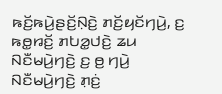ꤒꤢꤩ꤬ꤒꤣꤧ꤬ꤔꤢꤩ꤬ꤡ꤫ꤢꤧ꤬ ꤊꤢꤩ꤬ꤟꤢꤩꤚꤣꤧ꤬, ꤢ꤬ ꤒꤥ꤭ꤙꤢꤩ꤬ ꤊꤝꤤ꤭ꤓꤢꤧ꤬ ꤘꤣ ꤡꤢꤪꤗꤣꤧ꤬ꤚꤢꤧ꤬ ꤢ꤬ ꤥ꤬ ꤚꤣꤧ꤬ ꤡꤢꤪꤗꤣꤧ꤬ꤚꤢꤧ꤬ ꤊ꤫ꤢꤦ꤬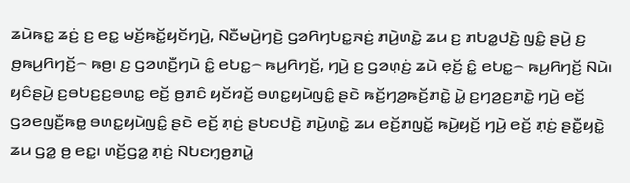ꤘꤣꤧꤒꤢ꤭ ꤘꤢꤦ꤬ ꤢ꤬ ꤕꤢ꤭ ꤗꤢꤩ꤬ꤒꤢꤩ꤭ꤟꤢꤩꤚꤣꤧ꤬, ꤡꤢꤪꤗꤣꤧ꤬ꤚꤢꤧ꤬ ꤞꤤꤖꤚꤝꤢ꤭ꤏꤢꤦ꤬ ꤊꤣꤧ꤬ꤛꤢꤧ꤭ ꤘꤣ ꤢ꤬ ꤊꤝꤤ꤭ꤓꤢꤧ꤬ ꤜꤢꤨ꤭ ꤔꤣꤧ꤬ ꤢ꤬ ꤥ꤬ꤒꤣ꤬ꤖꤚꤢꤩ꤬꤮ ꤒꤥ꤬꤯ ꤢ꤬ ꤞꤤꤛꤢꤪ꤬ꤚꤣꤧ ꤢꤨ꤭ ꤕꤝꤢ꤭꤮ ꤒꤣ꤬ꤖꤚꤢꤩ꤬, ꤚꤣꤧ꤬ ꤢ꤬ ꤞꤤꤛ꤫ꤢꤦ꤬ ꤘꤣꤧ ꤕ꤫ꤢꤩ꤬ ꤢꤨ꤭ ꤕꤝꤢ꤭꤮ ꤒꤣ꤬ꤖꤚꤢꤩ꤬ ꤡꤣꤧ꤯
ꤟꤢꤨꤔꤣꤧ꤬ ꤢ꤬ꤋꤝꤢ꤬ꤢ꤬ꤋꤛꤢ꤭ ꤕꤢꤩ꤬ ꤥ꤬ꤊꤢꤨ ꤟꤢꤩꤙꤢꤩ꤬ ꤋꤛꤢ꤭ꤟꤣꤧꤜꤢꤨ꤭ ꤔꤢꤧ ꤒꤢꤩ꤬ꤚꤤ꤬ꤒꤢꤩ꤬ꤊꤢꤧ꤭ ꤣꤧ꤭ ꤢ꤬ꤚꤤ꤬ꤢ꤬ꤊꤢꤧ꤭ ꤚꤣꤧ꤬ ꤕꤢꤩ꤬ ꤞꤤꤕꤜꤢꤪ꤬ꤒꤥ꤭ ꤋꤛꤢ꤭ꤟꤣꤧꤜꤢꤨ꤭ ꤔꤢꤧ ꤕꤢꤩ꤬ ꤊ꤫ꤢꤦ꤬ ꤔꤝꤢꤓꤢꤧ꤬ ꤊꤣꤧ꤬ꤛꤢꤧ꤭ ꤘꤣ ꤕꤢꤩ꤬ꤊꤜꤢꤩ꤭ ꤒꤣꤧ꤬ꤟꤢꤩ꤬ ꤚꤣꤧ꤬ ꤕꤢꤩ꤬ ꤊ꤫ꤢꤦ꤬ ꤔꤢꤪ꤭ꤟꤢꤧ꤭ ꤘꤣ ꤞꤤ꤭ ꤥ꤬ ꤕꤢ꤭꤯ ꤛꤢꤩ꤬ꤞꤤ꤭ ꤊ꤫ꤢꤦ꤬ ꤡꤝꤢꤚ꤫ꤥ꤬ꤊꤣꤧ꤭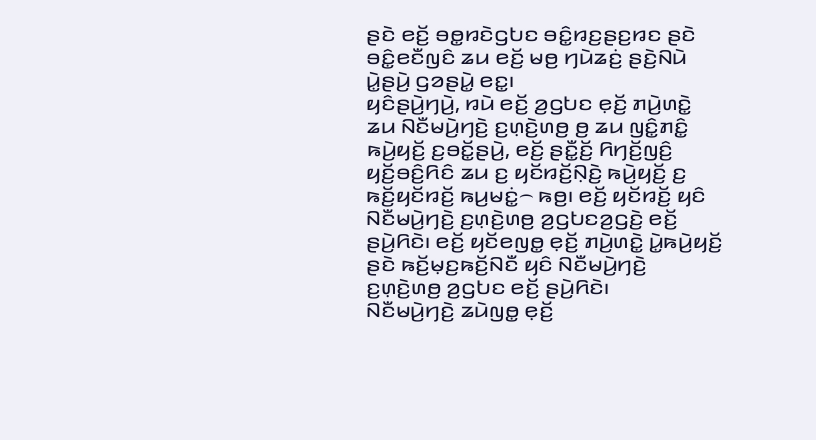ꤔꤢꤧ ꤕꤢꤩ꤬ ꤋꤥ꤭ꤙꤢꤧꤞꤝꤢ ꤋꤢꤨ꤭ꤙꤢ꤬ꤔꤢ꤬ꤙꤢ ꤔꤢꤧ ꤋꤢꤨ꤭ꤕꤢꤪꤜꤢꤨ ꤘꤣ ꤕꤢꤩ꤬ ꤗꤥ꤬ ꤚꤣꤧꤘꤢꤦ꤬ ꤔꤢꤧ꤬ꤡꤣꤧ ꤣꤧ꤭ꤔꤣꤧ꤬ ꤞꤤꤔꤣꤧ꤭ ꤕꤢ꤭꤯
ꤟꤢꤨꤔꤣꤧ꤬ꤚꤣꤧ꤬, ꤙꤣꤧ ꤕꤢꤩ꤬ ꤤ꤬ꤞꤝꤢ ꤕ꤫ꤢꤩ꤬ ꤊꤣꤧ꤬ꤛꤢꤧ꤭ ꤘꤣ ꤡꤢꤪꤗꤣꤧ꤬ꤚꤢꤧ꤬ ꤢ꤬ꤛ꤫ꤢꤧ꤬ꤛꤥ꤬ ꤥ꤬ ꤘꤣ ꤜꤢꤨ꤭ꤊꤢꤨ꤭ ꤒꤣꤧ꤬ꤟꤢꤩ꤬ ꤢ꤬ꤋꤢꤩ꤭ꤔꤣꤧ꤬, ꤕꤢꤩ꤬ ꤔꤢꤪ꤭ꤢꤩ꤬ ꤖꤚꤢꤩ꤬ꤜꤢꤨ꤬ ꤟꤢꤩ꤬ꤋꤢꤨ꤬ꤖꤢꤨ ꤘꤣ ꤢ꤬ ꤟꤢꤩꤙꤢꤩ꤬ꤡ꤫ꤢꤧ꤬ ꤒꤣꤧ꤬ꤟꤢꤩ꤬ ꤢ꤬ ꤒꤢꤩ꤬ꤟꤢꤩꤙꤢꤩ꤬ ꤒꤣ꤬ꤗꤢꤦ꤭꤮ ꤒꤥ꤬꤯ ꤕꤢꤩ꤬ ꤟꤢꤩꤙꤢꤩ꤬ ꤟꤢꤨ ꤡꤢꤪꤗꤣꤧ꤬ꤚꤢꤧ꤬ ꤢ꤬ꤛ꤫ꤢꤧ꤬ꤛꤥ꤬ ꤤ꤬ꤞꤝꤢꤤ꤬ꤞꤢꤧ꤬ ꤕꤢꤩ꤬ ꤔꤣꤧ꤬ꤖꤢꤧ꤯ ꤕꤢꤩ꤬ ꤟꤢꤩꤕꤜꤥ꤭ ꤕ꤫ꤢꤩ꤬ ꤊꤣꤧ꤬ꤛꤢꤧ꤭ ꤣꤧ꤭ꤒꤣꤧ꤬ꤟꤢꤩ꤬ ꤔꤢꤧ ꤒꤢꤩ꤬ꤗ꤫ꤢ꤬ꤒꤢꤩ꤬ꤡꤢꤪ ꤟꤢꤨ ꤡꤢꤪꤗꤣꤧ꤬ꤚꤢꤧ꤬ ꤢ꤬ꤛ꤫ꤢꤧ꤬ꤛꤥ꤬ ꤤ꤬ꤞꤝꤢ ꤕꤢꤩ꤬ ꤔꤣꤧ꤬ꤖꤢꤧ꤯
ꤡꤢꤪꤗꤣꤧ꤬ꤚꤢꤧ꤬ ꤘꤣꤧꤜꤥ꤭ ꤕ꤫ꤢꤩ꤬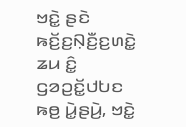ꤠꤢꤧ꤭ ꤔꤢꤧ ꤒꤢꤩ꤬ꤢ꤬ꤡ꤫ꤢꤪ꤬ꤢ꤬ꤛꤢꤧ꤭ ꤘꤣ ꤢꤨ꤭ ꤞꤤꤑꤢꤩ꤭ꤓꤝꤢ ꤒꤥ꤬ ꤣꤧ꤭ꤔꤣꤧ꤬, ꤠꤢꤧ꤭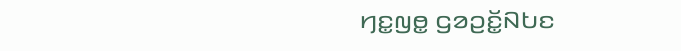ꤚꤢ꤭ꤜꤥ꤭ ꤞꤤꤑꤢꤩ꤭ꤡꤝꤢ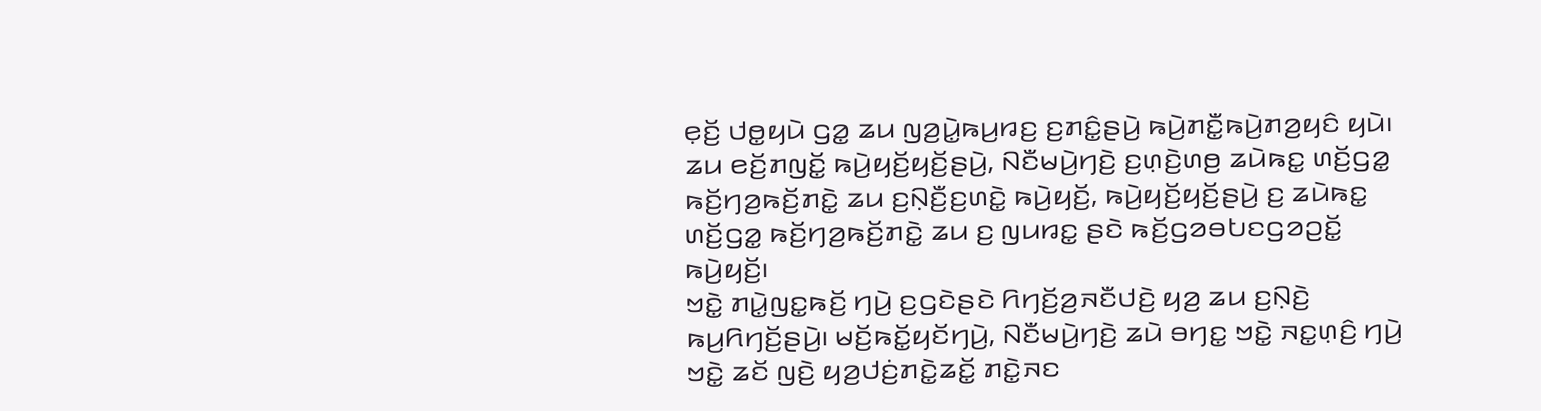ꤕ꤫ꤢꤩ꤬ ꤓꤥ꤭ꤟꤣꤧ ꤞꤤ꤭ ꤘꤣ ꤜꤤ꤬ꤣꤧ꤭ꤒꤣ꤬ꤙꤢ꤬ ꤢ꤬ꤊꤢꤨ꤭ꤔꤣꤧ꤬ ꤒꤣꤧ꤬ꤊꤢꤪ꤭ꤒꤣꤧ꤬ꤊꤤ꤬ꤟꤢꤨ ꤟꤣꤧ꤯
ꤘꤣ ꤕꤢꤩ꤬ꤊꤜꤢꤩ꤭ ꤒꤣꤧ꤬ꤟꤢꤩ꤬ꤟꤢꤩ꤬ꤔꤣꤧ꤬, ꤡꤢꤪꤗꤣꤧ꤬ꤚꤢꤧ꤬ ꤢ꤬ꤛ꤫ꤢꤧ꤬ꤛꤥ꤬ ꤘꤣꤧꤒꤢ꤭ ꤛꤢꤩ꤬ꤞꤤ꤭ ꤒꤢꤩ꤬ꤚꤤ꤬ꤒꤢꤩ꤬ꤊꤢꤧ꤭ ꤘꤣ ꤢ꤬ꤡ꤫ꤢꤪ꤬ꤢ꤬ꤛꤢꤧ꤭ ꤒꤣꤧ꤬ꤟꤢꤩ꤬, ꤒꤣꤧ꤬ꤟꤢꤩ꤬ꤟꤢꤩ꤬ꤔꤣꤧ꤬ ꤢ꤬ ꤘꤣꤧꤒꤢ꤭ ꤛꤢꤩ꤬ꤞꤤ꤭ ꤒꤢꤩ꤬ꤚꤤ꤬ꤒꤢꤩ꤬ꤊꤢꤧ꤭ ꤘꤣ ꤢ꤬ ꤜꤣꤙꤢ꤭ ꤔꤢꤧ ꤒꤢꤩ꤬ꤞꤤꤋꤝꤢꤞꤤꤑꤢꤩ꤭ ꤒꤣꤧ꤬ꤟꤢꤩ꤬꤯
ꤠꤢꤧ꤭ ꤊꤣꤧ꤭ꤜꤢ꤭ꤒꤢꤩ꤬ ꤚꤣꤧ꤬ ꤢ꤬ꤞꤢꤧꤔꤢꤧ ꤖꤚꤢꤩ꤬ꤤ꤬ꤏꤢꤪꤓꤢꤧ꤬ ꤟꤤ꤬ ꤘꤣ ꤢ꤬ꤡ꤫ꤢꤧ꤬ ꤒꤣ꤬ꤖꤚꤢꤩ꤬ꤔꤣꤧ꤬꤯ ꤗꤢꤩ꤬ꤒꤢꤩ꤭ꤟꤢꤩꤚꤣꤧ꤬, ꤡꤢꤪꤗꤣꤧ꤬ꤚꤢꤧ꤬ ꤘꤣꤧ ꤋꤚꤢ꤭ ꤠꤢꤧ꤭ ꤏꤢ꤭ꤛ꤫ꤢꤨ꤬ ꤚꤣꤧ꤬ ꤠꤢꤧ꤭ ꤘꤢꤩ ꤜꤢꤧ꤬ ꤟꤤ꤬ꤓꤢꤦ꤬ꤊꤢꤧ꤭ꤘꤢꤩ꤭ ꤊꤢꤧ꤭ꤏꤢ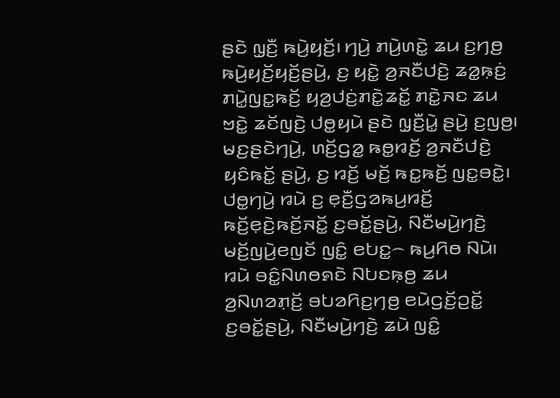ꤔꤢꤧ ꤜ꤫ꤢꤪ꤬ ꤒꤣꤧ꤬ꤟꤢꤩ꤬꤯ ꤚꤣꤧ꤬ ꤊꤣꤧ꤬ꤛꤢꤧ꤭ ꤘꤣ ꤢ꤬ꤚꤥ꤬ ꤒꤣꤧ꤬ꤟꤢꤩ꤬ꤟꤢꤩ꤬ꤔꤣꤧ꤬, ꤢ꤬ ꤟꤢꤧ꤭ ꤤ꤬ꤏꤢꤪꤓꤢꤧ꤬ ꤘꤤ꤭ꤒ꤫ꤢꤦ꤬ ꤊꤣꤧ꤭ꤜꤢ꤭ꤒꤢꤩ꤬ ꤟꤤ꤬ꤓꤢꤦ꤬ꤊꤢꤧ꤭ꤘꤢꤩ꤭ ꤊꤢꤧ꤭ꤏꤢ ꤘꤣ ꤠꤢꤧ꤭ ꤘꤢꤩꤜꤢꤧ꤬ ꤓꤥ꤭ꤟꤣꤧ ꤔꤢꤧ ꤜ꤫ꤢꤪ꤬ꤣꤧ꤭ ꤔꤣꤧ꤬ ꤢ꤬ꤜꤥ꤬꤯ ꤗꤢ꤬ꤔꤢꤧꤚꤣꤧ꤬, ꤛꤢꤩ꤬ꤞꤤ꤭ ꤒꤥ꤭ꤙꤢꤩ꤬ ꤤ꤬ꤏꤢꤪꤓꤢꤧ꤬ ꤟꤢꤨꤒꤢꤩ꤭ ꤔꤣꤧ꤬, ꤢ꤬ ꤙꤢꤩ꤬ ꤗꤢꤩ꤬ ꤒꤢ꤭ꤒꤢꤩ꤬ ꤜꤢ꤭ꤋꤢꤧ꤭꤯
ꤓꤥ꤭ꤚꤣꤧ꤬ ꤙꤣꤧ ꤢ꤬ ꤕ꤫ꤢꤪ꤬ꤞꤤꤒꤣ꤬ꤙꤢꤩ꤬ ꤒꤢꤩ꤬ꤕ꤫ꤢꤧ꤬ꤒꤢꤩ꤬ꤏꤢꤩ꤭ ꤢ꤬ꤋꤢꤩ꤭ꤔꤣꤧ꤬, ꤡꤢꤪꤗꤣꤧ꤬ꤚꤢꤧ꤬ ꤗꤢꤩ꤬ꤜꤣꤧ꤬ꤕꤜꤢꤩ ꤜꤢꤨ꤭ ꤕꤝꤢ꤭꤮ ꤒꤣ꤬ꤖꤥ ꤡꤣꤧ꤯ ꤙꤣꤧ ꤋꤢꤨ꤭ꤡꤛꤥꤎꤢꤧ ꤡꤝꤢꤒ꤫ꤥ꤬ ꤘꤣ ꤤ꤬ꤡꤛꤤꤊ꤫ꤢꤩ꤬ ꤋꤝꤤꤖꤢ꤬ꤚꤥ꤬ ꤕꤣꤧꤞꤢꤩ꤬ꤑꤢꤩ꤭ ꤢ꤬ꤋꤢꤩ꤭ꤔꤣꤧ꤬, ꤡꤢꤪꤗꤣꤧ꤬ꤚꤢꤧ꤬ ꤘꤣꤧ ꤜꤢꤨ꤭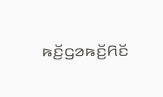ꤒꤢꤩ꤬ꤞꤤꤒꤢꤩ꤬ꤖꤢꤩ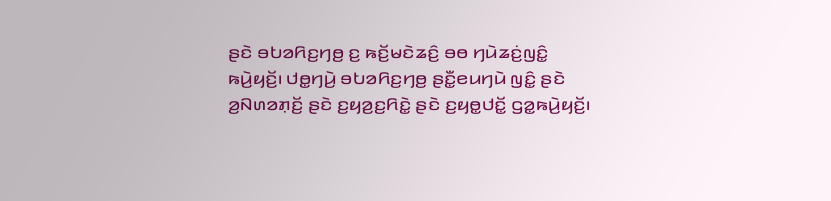ꤔꤢꤧ ꤋꤝꤤꤖꤢ꤬ꤚꤥ꤬ ꤢ꤬ ꤒꤢꤩ꤬ꤗꤢꤧꤘꤢꤨ꤬ ꤋꤥ ꤚꤣꤧꤘꤢꤦ꤬ꤜꤢꤨ꤭ ꤒꤣꤧ꤬ꤟꤢꤩ꤬꤯ ꤓꤥ꤭ꤚꤣꤧ꤬ ꤋꤝꤤꤖꤢ꤬ꤚꤥ꤬ ꤔꤢꤪ꤭ꤕꤣꤚꤣꤧ ꤜꤢꤨ꤭ ꤔꤢꤧ ꤤ꤬ꤡꤛꤤꤊ꤫ꤢꤩ꤬ ꤔꤢꤧ ꤢ꤬ꤟꤤ꤬ꤢ꤬ꤖꤢꤧ꤭ ꤔꤢꤧ ꤢ꤬ꤟꤥ꤭ꤓꤢꤩ꤭ ꤞꤤ꤭ꤒꤣꤧ꤬ꤟꤢꤩ꤬꤯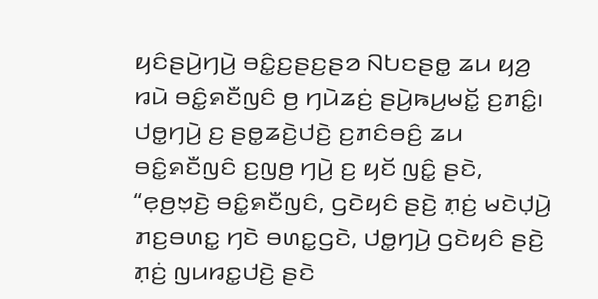ꤟꤢꤨꤔꤣꤧ꤬ꤚꤣꤧ꤬ ꤋꤢꤨ꤭ꤢ꤬ꤔꤢ꤬ꤔꤤ ꤡꤝꤢꤔꤥ꤭ ꤘꤣ ꤟꤤ꤬ ꤙꤣꤧ ꤋꤢꤨ꤭ꤎꤢꤪꤜꤢꤨ ꤥ꤬ ꤚꤣꤧꤘꤢꤦ꤬ ꤔꤣꤧ꤬ꤒꤣ꤬ꤗꤢꤩ꤭ ꤢ꤬ꤊꤢꤨ꤭꤯ ꤓꤥ꤭ꤚꤣꤧ꤬ ꤢ꤬ ꤔꤥ꤭ꤘꤢꤧ꤬ꤓꤢꤧ꤬ ꤢ꤬ꤊꤢꤨꤋꤢꤨ꤬ ꤘꤣ ꤋꤢꤨ꤭ꤎꤢꤪꤜꤢꤨ ꤢ꤬ꤜꤥ꤬ ꤚꤣꤧ꤬ ꤢ꤬ ꤟꤢꤩ ꤜꤢꤨ꤭ ꤔꤢꤧ, “ꤕ꤫ꤥ꤬ꤠ꤫ꤢꤧ꤬ ꤋꤢꤨ꤭ꤎꤢꤪꤜꤢꤨ, ꤞꤢꤧꤟꤢꤨ ꤔꤢꤧ꤬ ꤊ꤫ꤢꤦ꤬ ꤗꤢꤧꤓ꤫ꤣꤧ꤬ ꤊꤢ꤬ꤋꤛꤢ꤭ ꤚꤢꤧ ꤋꤛꤢ꤭ꤞꤢꤧ, ꤓꤥ꤭ꤚꤣꤧ꤬ ꤞꤢꤧꤟꤢꤨ ꤔꤢꤧ꤬ ꤊ꤫ꤢꤦ꤬ ꤜꤣꤙꤢ꤭ꤓꤢꤧ꤬ ꤔꤢꤧ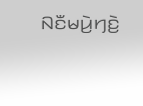ꤡꤢꤪꤗꤣꤧ꤬ꤚꤢꤧ꤬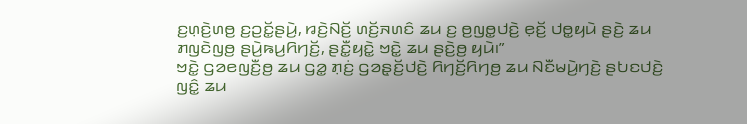ꤢ꤬ꤛ꤫ꤢꤧ꤬ꤛꤥ꤬ ꤢ꤬ꤑꤢꤩ꤭ꤔꤣꤧ꤬, ꤙꤢꤧ꤬ꤡꤢꤩ꤬ ꤛꤢꤩ꤬ꤏꤛꤢꤨ ꤘꤣ ꤢ꤬ ꤥ꤬ꤜꤥ꤭ꤓꤢꤧ꤬ ꤕ꤫ꤢꤩ꤬ ꤓꤥ꤭ꤟꤣꤧ ꤔꤢꤧ꤬ ꤘꤣ ꤊꤜꤢꤧꤜꤥ꤬ ꤔꤣꤧ꤬ꤒꤣ꤬ꤖꤚꤢꤩ꤬, ꤔꤢꤪ꤭ꤟꤢꤧ꤭ ꤠꤢꤧ꤭ ꤘꤣ ꤔꤢꤧ꤬ꤥ꤬ ꤟꤣꤧ꤯”
ꤠꤢꤧ꤭ ꤞꤤꤕꤜꤢꤪ꤬ꤥ꤬ ꤘꤣ ꤞꤤ꤭ ꤊ꤫ꤢꤦ꤬ ꤞꤤꤔ꤫ꤢꤩ꤬ꤓꤢꤧ꤬ ꤖꤚꤢꤩ꤬ꤖꤚꤥ꤬ ꤘꤣ ꤡꤢꤪꤗꤣꤧ꤬ꤚꤢꤧ꤬ ꤔꤝꤢꤓꤢꤧ꤬ ꤜꤢꤨ꤭ ꤘꤣ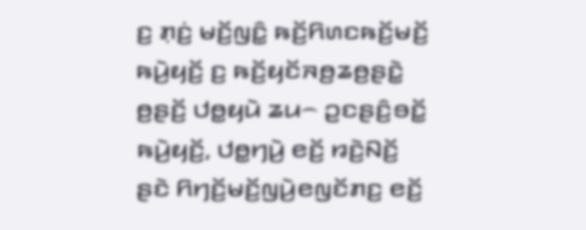ꤢ꤬ ꤊ꤫ꤢꤦ꤬ ꤗꤢꤩ꤬ꤜꤢꤨ꤭ ꤒꤢꤩ꤬ꤖꤛꤢꤒꤢꤩ꤬ꤗꤢꤩ꤬ ꤒꤣꤧ꤬ꤟꤢꤩ꤬ ꤢ꤬ ꤒꤢꤩ꤬ꤟꤢꤩꤏꤥ꤬ꤘꤥ꤬ꤔꤢꤧ꤭ ꤥ꤬ꤔꤢꤩ꤬ ꤓꤥ꤭ꤟꤣꤧ ꤘꤣ꤮ ꤑꤢꤔꤢꤨ꤬ꤋꤢꤩ꤭ ꤒꤣꤧ꤬ꤟꤢꤩ꤬, ꤓꤥ꤭ꤚꤣꤧ꤬ ꤕꤢꤩ꤬ ꤙꤢꤧ꤬ꤡꤢꤩ꤬ ꤔꤢꤧ ꤖꤚꤢꤩ꤬ꤗꤢꤩ꤬ꤜꤣꤧ꤬ꤕꤜꤢꤩꤊꤢ꤬ ꤕꤢꤩ꤬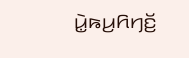ꤣꤧ꤭ꤒꤣ꤬ꤖꤚꤢꤩ꤬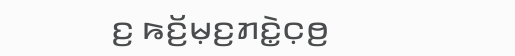ꤢ꤬ ꤒꤢꤩ꤬ꤗ꤫ꤢ꤬ꤊꤢꤧ꤭ꤍ꤫ꤥ꤬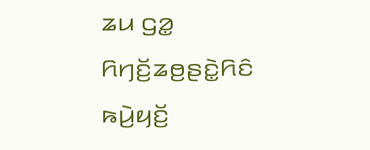ꤘꤣ ꤞꤤ꤭ ꤖꤚꤢꤩ꤬ꤘꤥ꤬ꤔꤢꤧ꤭ꤖꤢꤨ ꤒꤣꤧ꤬ꤟꤢꤩ꤬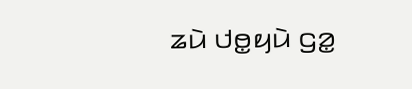ꤘꤣꤧ ꤓꤥ꤭ꤟꤣꤧ ꤞꤤ꤭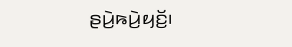ꤔꤣꤧ꤬ꤒꤣꤧ꤬ꤟꤢꤩ꤬꤯